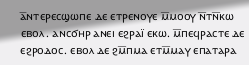ⲁ̅ⲛⲧⲉⲣⲉⲥϣⲱⲡⲉ ⲇⲉ ⲉⲧⲣⲉⲛⲟⲩⲉ ⲙ̅ⲙⲟⲟⲩ ⲛ̅ⲧⲛ̅ⲕⲱ ⲉⲃⲟⲗ. ⲁⲛⲥϭⲏⲣ ⲁⲛⲉⲓ ⲉϩⲣⲁⲓ̈ ⲉⲕⲱ. ⲙ̅ⲡⲉϥⲣⲁⲥⲧⲉ ⲇⲉ ⲉϩⲣⲟⲇⲟⲥ. ⲉⲃⲟⲗ ⲇⲉ ϩⲙ̅ⲡⲙⲁ ⲉⲧⲙ̅ⲙⲁⲩ ⲉⲡⲁⲧⲁⲣⲁ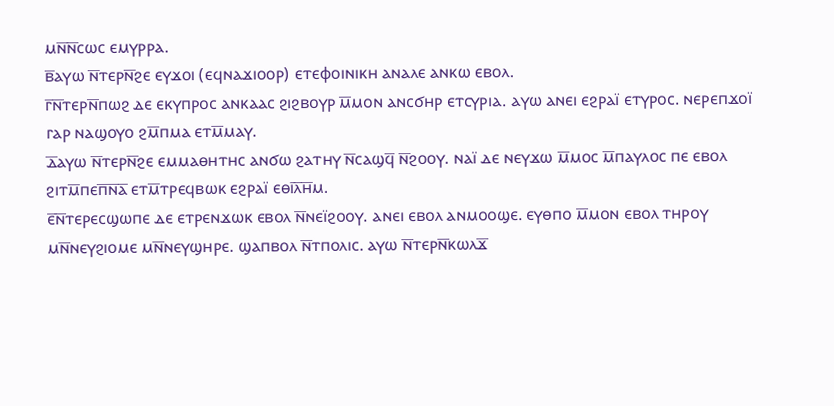ⲙⲛ̅ⲛ̅ⲥⲱⲥ ⲉⲙⲩⲣⲣⲁ.
ⲃ̅ⲁⲩⲱ ⲛ̅ⲧⲉⲣⲛ̅ϩⲉ ⲉⲩϫⲟⲓ (ⲉϥⲛⲁϫⲓⲟⲟⲣ) ⲉⲧⲉⲫⲟⲓⲛⲓⲕⲏ ⲁⲛⲁⲗⲉ ⲁⲛⲕⲱ ⲉⲃⲟⲗ.
ⲅ̅ⲛ̅ⲧⲉⲣⲛ̅ⲡⲱϩ ⲇⲉ ⲉⲕⲩⲡⲣⲟⲥ ⲁⲛⲕⲁⲁⲥ ϩⲓϩⲃⲟⲩⲣ ⲙ̅ⲙⲟⲛ ⲁⲛⲥϭⲏⲣ ⲉⲧⲥⲩⲣⲓⲁ. ⲁⲩⲱ ⲁⲛⲉⲓ ⲉϩⲣⲁⲓ̈ ⲉⲧⲩⲣⲟⲥ. ⲛⲉⲣⲉⲡϫⲟⲓ̈ ⲅⲁⲣ ⲛⲁϣⲟⲩⲟ ϩⲙ̅ⲡⲙⲁ ⲉⲧⲙ̅ⲙⲁⲩ.
ⲇ̅ⲁⲩⲱ ⲛ̅ⲧⲉⲣⲛ̅ϩⲉ ⲉⲙⲙⲁⲑⲏⲧⲏⲥ ⲁⲛϭⲱ ϩⲁⲧⲏⲩ ⲛ̅ⲥⲁϣϥ̅ ⲛ̅ϩⲟⲟⲩ. ⲛⲁⲓ̈ ⲇⲉ ⲛⲉⲩϫⲱ ⲙ̅ⲙⲟⲥ ⲙ̅ⲡⲁⲩⲗⲟⲥ ⲡⲉ ⲉⲃⲟⲗ ϩⲓⲧⲙ̅ⲡⲉⲡ̅ⲛ̅ⲁ̅ ⲉⲧⲙ̅ⲧⲣⲉϥⲃⲱⲕ ⲉϩⲣⲁⲓ̈ ⲉⲑⲓ̅ⲗ̅ⲏ̅ⲙ.
ⲉ̅ⲛ̅ⲧⲉⲣⲉⲥϣⲱⲡⲉ ⲇⲉ ⲉⲧⲣⲉⲛϫⲱⲕ ⲉⲃⲟⲗ ⲛ̅ⲛⲉⲓ̈ϩⲟⲟⲩ. ⲁⲛⲉⲓ ⲉⲃⲟⲗ ⲁⲛⲙⲟⲟϣⲉ. ⲉⲩⲑⲡⲟ ⲙ̅ⲙⲟⲛ ⲉⲃⲟⲗ ⲧⲏⲣⲟⲩ ⲙⲛ̅ⲛⲉⲩϩⲓⲟⲙⲉ ⲙⲛ̅ⲛⲉⲩϣⲏⲣⲉ. ϣⲁⲡⲃⲟⲗ ⲛ̅ⲧⲡⲟⲗⲓⲥ. ⲁⲩⲱ ⲛ̅ⲧⲉⲣⲛ̅ⲕⲱⲗϫ̅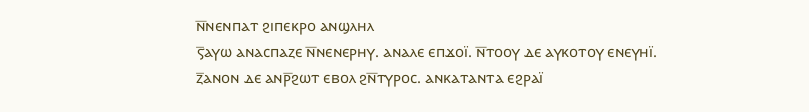ⲛ̅ⲛⲉⲛⲡⲁⲧ ϩⲓⲡⲉⲕⲣⲟ ⲁⲛϣⲗⲏⲗ
ⲋ̅ⲁⲩⲱ ⲁⲛⲁⲥⲡⲁⲍⲉ ⲛ̅ⲛⲉⲛⲉⲣⲏⲩ. ⲁⲛⲁⲗⲉ ⲉⲡϫⲟⲓ̈. ⲛ̅ⲧⲟⲟⲩ ⲇⲉ ⲁⲩⲕⲟⲧⲟⲩ ⲉⲛⲉⲩⲏⲓ̈.
ⲍ̅ⲁⲛⲟⲛ ⲇⲉ ⲁⲛⲣ̅ϩⲱⲧ ⲉⲃⲟⲗ ϩⲛ̅ⲧⲩⲣⲟⲥ. ⲁⲛⲕⲁⲧⲁⲛⲧⲁ ⲉϩⲣⲁⲓ̈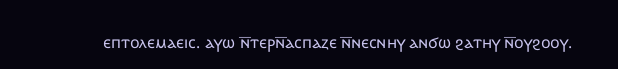ⲉⲡⲧⲟⲗⲉⲙⲁⲉⲓⲥ. ⲁⲩⲱ ⲛ̅ⲧⲉⲣⲛ̅ⲁⲥⲡⲁⲍⲉ ⲛ̅ⲛⲉⲥⲛⲏⲩ ⲁⲛϭⲱ ϩⲁⲧⲏⲩ ⲛ̅ⲟⲩϩⲟⲟⲩ.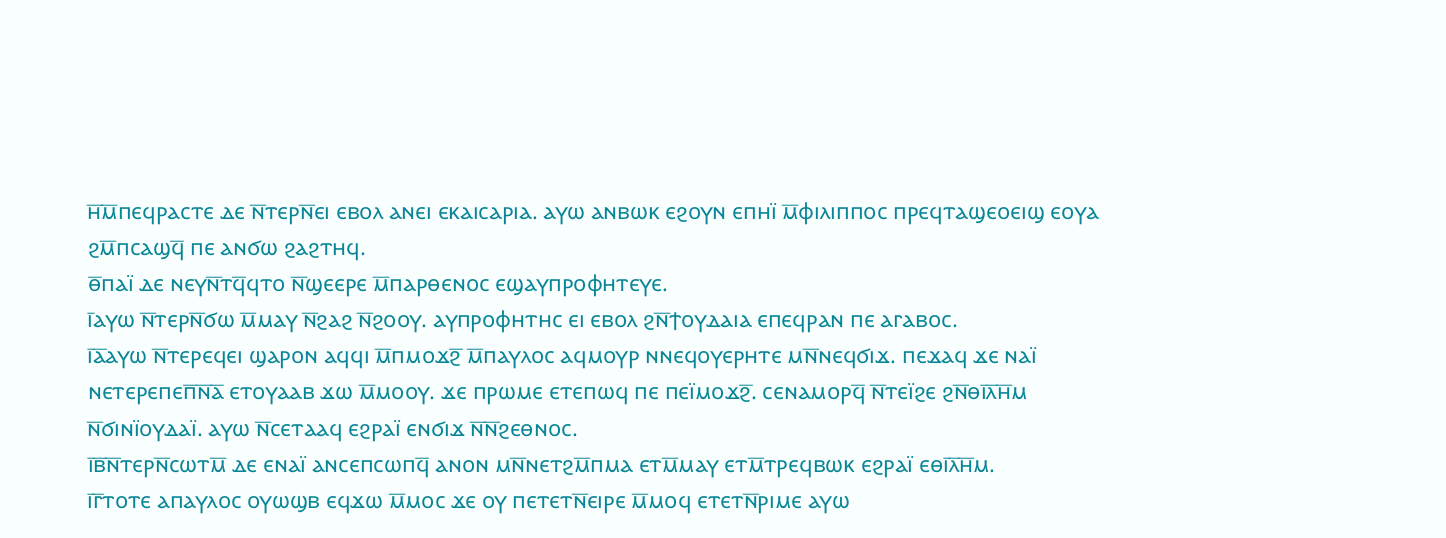ⲏ̅ⲙ̅ⲡⲉϥⲣⲁⲥⲧⲉ ⲇⲉ ⲛ̅ⲧⲉⲣⲛ̅ⲉⲓ ⲉⲃⲟⲗ ⲁⲛⲉⲓ ⲉⲕⲁⲓⲥⲁⲣⲓⲁ. ⲁⲩⲱ ⲁⲛⲃⲱⲕ ⲉϩⲟⲩⲛ ⲉⲡⲏⲓ̈ ⲙ̅ⲫⲓⲗⲓⲡⲡⲟⲥ ⲡⲣⲉϥⲧⲁϣⲉⲟⲉⲓϣ ⲉⲟⲩⲁ ϩⲙ̅ⲡⲥⲁϣϥ̅ ⲡⲉ ⲁⲛϭⲱ ϩⲁϩⲧⲏϥ.
ⲑ̅ⲡⲁⲓ̈ ⲇⲉ ⲛⲉⲩⲛ̅ⲧϥ̅ϥⲧⲟ ⲛ̅ϣⲉⲉⲣⲉ ⲙ̅ⲡⲁⲣⲑⲉⲛⲟⲥ ⲉϣⲁⲩⲡⲣⲟⲫⲏⲧⲉⲩⲉ.
ⲓ̅ⲁⲩⲱ ⲛ̅ⲧⲉⲣⲛ̅ϭⲱ ⲙ̅ⲙⲁⲩ ⲛ̅ϩⲁϩ ⲛ̅ϩⲟⲟⲩ. ⲁⲩⲡⲣⲟⲫⲏⲧⲏⲥ ⲉⲓ ⲉⲃⲟⲗ ϩⲛ̅ϯⲟⲩⲇⲁⲓⲁ ⲉⲡⲉϥⲣⲁⲛ ⲡⲉ ⲁⲅⲁⲃⲟⲥ.
ⲓ̅ⲁ̅ⲁⲩⲱ ⲛ̅ⲧⲉⲣⲉϥⲉⲓ ϣⲁⲣⲟⲛ ⲁϥϥⲓ ⲙ̅ⲡⲙⲟϫϩ̅ ⲙ̅ⲡⲁⲩⲗⲟⲥ ⲁϥⲙⲟⲩⲣ ⲛⲛⲉϥⲟⲩⲉⲣⲏⲧⲉ ⲙⲛ̅ⲛⲉϥϭⲓϫ. ⲡⲉϫⲁϥ ϫⲉ ⲛⲁⲓ̈ ⲛⲉⲧⲉⲣⲉⲡⲉⲡ̅ⲛ̅ⲁ̅ ⲉⲧⲟⲩⲁⲁⲃ ϫⲱ ⲙ̅ⲙⲟⲟⲩ. ϫⲉ ⲡⲣⲱⲙⲉ ⲉⲧⲉⲡⲱϥ ⲡⲉ ⲡⲉⲓ̈ⲙⲟϫϩ̅. ⲥⲉⲛⲁⲙⲟⲣϥ̅ ⲛ̅ⲧⲉⲓ̈ϩⲉ ϩⲛ̅ⲑⲓ̅ⲗ̅ⲏ̅ⲙ ⲛ̅ϭⲓⲛⲓ̈ⲟⲩⲇⲁⲓ̈. ⲁⲩⲱ ⲛ̅ⲥⲉⲧⲁⲁϥ ⲉϩⲣⲁⲓ̈ ⲉⲛϭⲓϫ ⲛ̅ⲛ̅ϩⲉⲑⲛⲟⲥ.
ⲓ̅ⲃ̅ⲛ̅ⲧⲉⲣⲛ̅ⲥⲱⲧⲙ̅ ⲇⲉ ⲉⲛⲁⲓ̈ ⲁⲛⲥⲉⲡⲥⲱⲡϥ̅ ⲁⲛⲟⲛ ⲙⲛ̅ⲛⲉⲧϩⲙ̅ⲡⲙⲁ ⲉⲧⲙ̅ⲙⲁⲩ ⲉⲧⲙ̅ⲧⲣⲉϥⲃⲱⲕ ⲉϩⲣⲁⲓ̈ ⲉⲑⲓ̅ⲗ̅ⲏ̅ⲙ.
ⲓ̅ⲅ̅ⲧⲟⲧⲉ ⲁⲡⲁⲩⲗⲟⲥ ⲟⲩⲱϣⲃ ⲉϥϫⲱ ⲙ̅ⲙⲟⲥ ϫⲉ ⲟⲩ ⲡⲉⲧⲉⲧⲛ̅ⲉⲓⲣⲉ ⲙ̅ⲙⲟϥ ⲉⲧⲉⲧⲛ̅ⲣⲓⲙⲉ ⲁⲩⲱ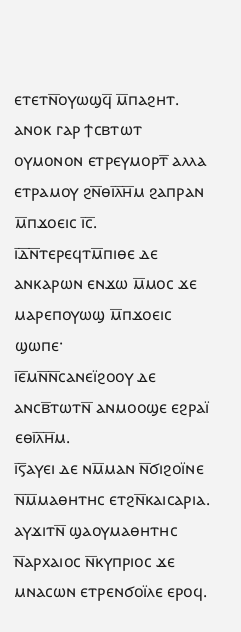ⲉⲧⲉⲧⲛ̅ⲟⲩⲱϣϥ̅ ⲙ̅ⲡⲁϩⲏⲧ. ⲁⲛⲟⲕ ⲅⲁⲣ ϯⲥⲃⲧⲱⲧ ⲟⲩⲙⲟⲛⲟⲛ ⲉⲧⲣⲉⲩⲙⲟⲣⲧ̅ ⲁⲗⲗⲁ ⲉⲧⲣⲁⲙⲟⲩ ϩⲛ̅ⲑⲓ̅ⲗ̅ⲏ̅ⲙ ϩⲁⲡⲣⲁⲛ ⲙ̅ⲡϫⲟⲉⲓⲥ ⲓ̅ⲥ̅.
ⲓ̅ⲇ̅ⲛ̅ⲧⲉⲣⲉϥⲧⲙ̅ⲡⲓⲑⲉ ⲇⲉ ⲁⲛⲕⲁⲣⲱⲛ ⲉⲛϫⲱ ⲙ̅ⲙⲟⲥ ϫⲉ ⲙⲁⲣⲉⲡⲟⲩⲱϣ ⲙ̅ⲡϫⲟⲉⲓⲥ ϣⲱⲡⲉ·
ⲓ̅ⲉ̅ⲙⲛ̅ⲛ̅ⲥⲁⲛⲉⲓ̈ϩⲟⲟⲩ ⲇⲉ ⲁⲛⲥⲃ̅ⲧⲱⲧⲛ̅ ⲁⲛⲙⲟⲟϣⲉ ⲉϩⲣⲁⲓ̈ ⲉⲑⲓ̅ⲗ̅ⲏ̅ⲙ.
ⲓ̅ⲋ̅ⲁⲩⲉⲓ ⲇⲉ ⲛⲙ̅ⲙⲁⲛ ⲛ̅ϭⲓϩⲟⲓ̈ⲛⲉ ⲛ̅ⲙ̅ⲙⲁⲑⲏⲧⲏⲥ ⲉⲧϩⲛ̅ⲕⲁⲓⲥⲁⲣⲓⲁ. ⲁⲩϫⲓⲧⲛ̅ ϣⲁⲟⲩⲙⲁⲑⲏⲧⲏⲥ ⲛ̅ⲁⲣⲭⲁⲓⲟⲥ ⲛ̅ⲕⲩⲡⲣⲓⲟⲥ ϫⲉ ⲙⲛⲁⲥⲱⲛ ⲉⲧⲣⲉⲛϭⲟⲓ̈ⲗⲉ ⲉⲣⲟϥ.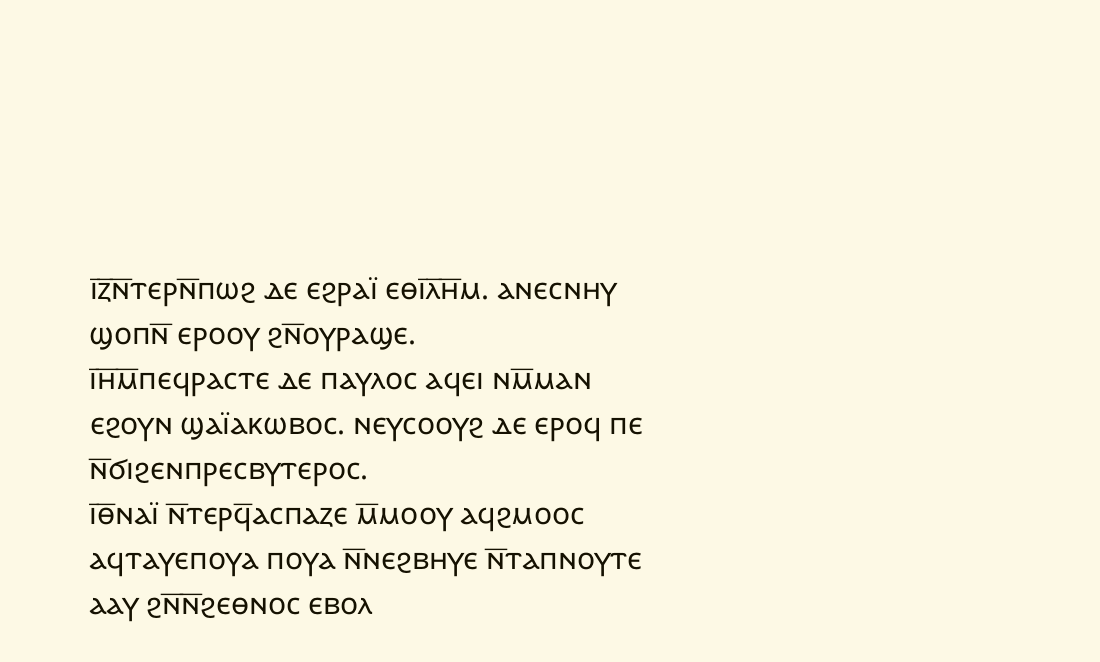ⲓ̅ⲍ̅ⲛ̅ⲧⲉⲣⲛ̅ⲡⲱϩ ⲇⲉ ⲉϩⲣⲁⲓ̈ ⲉⲑⲓ̅ⲗ̅ⲏ̅ⲙ. ⲁⲛⲉⲥⲛⲏⲩ ϣⲟⲡⲛ̅ ⲉⲣⲟⲟⲩ ϩⲛ̅ⲟⲩⲣⲁϣⲉ.
ⲓ̅ⲏ̅ⲙ̅ⲡⲉϥⲣⲁⲥⲧⲉ ⲇⲉ ⲡⲁⲩⲗⲟⲥ ⲁϥⲉⲓ ⲛⲙ̅ⲙⲁⲛ ⲉϩⲟⲩⲛ ϣⲁⲓ̈ⲁⲕⲱⲃⲟⲥ. ⲛⲉⲩⲥⲟⲟⲩϩ ⲇⲉ ⲉⲣⲟϥ ⲡⲉ ⲛ̅ϭⲓϩⲉⲛⲡⲣⲉⲥⲃⲩⲧⲉⲣⲟⲥ.
ⲓ̅ⲑ̅ⲛⲁⲓ̈ ⲛ̅ⲧⲉⲣϥ̅ⲁⲥⲡⲁⲍⲉ ⲙ̅ⲙⲟⲟⲩ ⲁϥϩⲙⲟⲟⲥ ⲁϥⲧⲁⲩⲉⲡⲟⲩⲁ ⲡⲟⲩⲁ ⲛ̅ⲛⲉϩⲃⲏⲩⲉ ⲛ̅ⲧⲁⲡⲛⲟⲩⲧⲉ ⲁⲁⲩ ϩⲛ̅ⲛ̅ϩⲉⲑⲛⲟⲥ ⲉⲃⲟⲗ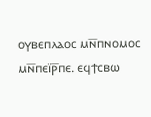ⲟⲩⲃⲉⲡⲗⲁⲟⲥ ⲙⲛ̅ⲡⲛⲟⲙⲟⲥ ⲙⲛ̅ⲡⲉⲓ̈ⲣ̅ⲡⲉ. ⲉϥϯⲥⲃⲱ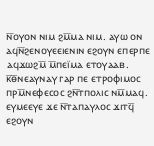ⲛ̅ⲟⲩⲟⲛ ⲛⲓⲙ ϩⲙ̅ⲙⲁ ⲛⲓⲙ. ⲁⲩⲱ ⲟⲛ ⲁϥⲛ̅ϩⲉⲛⲟⲩⲉⲉⲓⲉⲛⲓⲛ ⲉϩⲟⲩⲛ ⲉⲡⲉⲣⲡⲉ ⲁϥϫⲱϩⲙ̅ ⲙ̅ⲡⲉⲓ̈ⲙⲁ ⲉⲧⲟⲩⲁⲁⲃ.
ⲕ̅ⲑ̅ⲛⲉⲁⲩⲛⲁⲩ ⲅⲁⲣ ⲡⲉ ⲉⲧⲣⲟⲫⲓⲙⲟⲥ ⲡⲣⲙ̅ⲛⲉⲫⲉⲥⲟⲥ ϩⲛ̅ⲧⲡⲟⲗⲓⲥ ⲛⲙ̅ⲙⲁϥ. ⲉⲩⲙⲉⲉⲩⲉ ϫⲉ ⲛ̅ⲧⲁⲡⲁⲩⲗⲟⲥ ϫⲓⲧϥ̅ ⲉϩⲟⲩⲛ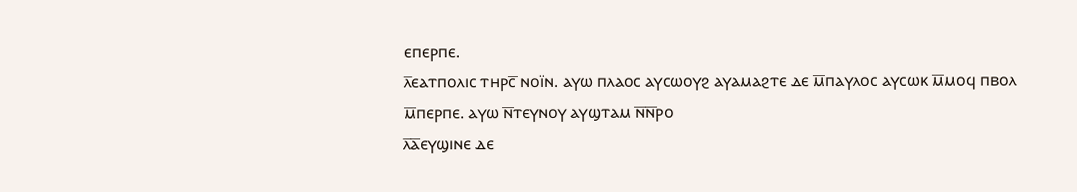ⲉⲡⲉⲣⲡⲉ.
ⲗ̅ⲉⲁⲧⲡⲟⲗⲓⲥ ⲧⲏⲣⲥ̅ ⲛⲟⲓ̈ⲛ. ⲁⲩⲱ ⲡⲗⲁⲟⲥ ⲁⲩⲥⲱⲟⲩϩ ⲁⲩⲁⲙⲁϩⲧⲉ ⲇⲉ ⲙ̅ⲡⲁⲩⲗⲟⲥ ⲁⲩⲥⲱⲕ ⲙ̅ⲙⲟϥ ⲡⲃⲟⲗ ⲙ̅ⲡⲉⲣⲡⲉ. ⲁⲩⲱ ⲛ̅ⲧⲉⲩⲛⲟⲩ ⲁⲩϣⲧⲁⲙ ⲛ̅ⲛ̅ⲣⲟ
ⲗ̅ⲁ̅ⲉⲩϣⲓⲛⲉ ⲇⲉ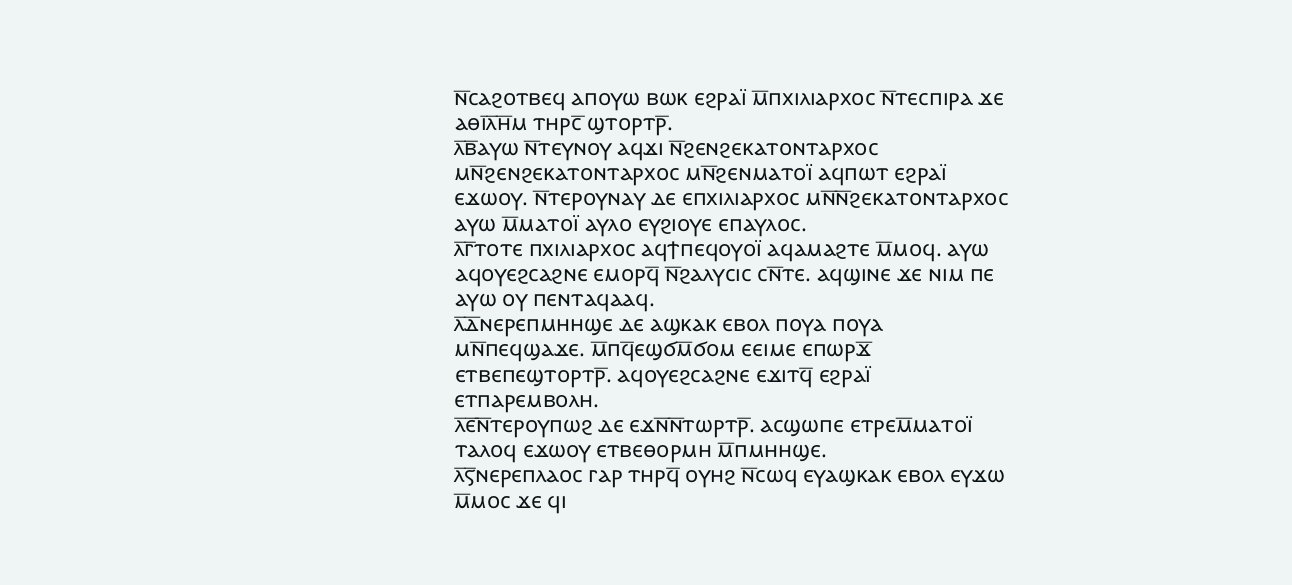ⲛ̅ⲥⲁϩⲟⲧⲃⲉϥ ⲁⲡⲟⲩⲱ ⲃⲱⲕ ⲉϩⲣⲁⲓ̈ ⲙ̅ⲡⲭⲓⲗⲓⲁⲣⲭⲟⲥ ⲛ̅ⲧⲉⲥⲡⲓⲣⲁ ϫⲉ ⲁⲑⲓ̅ⲗ̅ⲏ̅ⲙ ⲧⲏⲣⲥ̅ ϣⲧⲟⲣⲧⲣ̅.
ⲗ̅ⲃ̅ⲁⲩⲱ ⲛ̅ⲧⲉⲩⲛⲟⲩ ⲁϥϫⲓ ⲛ̅ϩⲉⲛϩⲉⲕⲁⲧⲟⲛⲧⲁⲣⲭⲟⲥ ⲙⲛ̅ϩⲉⲛϩⲉⲕⲁⲧⲟⲛⲧⲁⲣⲭⲟⲥ ⲙⲛ̅ϩⲉⲛⲙⲁⲧⲟⲓ̈ ⲁϥⲡⲱⲧ ⲉϩⲣⲁⲓ̈ ⲉϫⲱⲟⲩ. ⲛ̅ⲧⲉⲣⲟⲩⲛⲁⲩ ⲇⲉ ⲉⲡⲭⲓⲗⲓⲁⲣⲭⲟⲥ ⲙⲛ̅ⲛ̅ϩⲉⲕⲁⲧⲟⲛⲧⲁⲣⲭⲟⲥ ⲁⲩⲱ ⲙ̅ⲙⲁⲧⲟⲓ̈ ⲁⲩⲗⲟ ⲉⲩϩⲓⲟⲩⲉ ⲉⲡⲁⲩⲗⲟⲥ.
ⲗ̅ⲅ̅ⲧⲟⲧⲉ ⲡⲭⲓⲗⲓⲁⲣⲭⲟⲥ ⲁϥϯⲡⲉϥⲟⲩⲟⲓ̈ ⲁϥⲁⲙⲁϩⲧⲉ ⲙ̅ⲙⲟϥ. ⲁⲩⲱ ⲁϥⲟⲩⲉϩⲥⲁϩⲛⲉ ⲉⲙⲟⲣϥ̅ ⲛ̅ϩⲁⲗⲩⲥⲓⲥ ⲥⲛ̅ⲧⲉ. ⲁϥϣⲓⲛⲉ ϫⲉ ⲛⲓⲙ ⲡⲉ ⲁⲩⲱ ⲟⲩ ⲡⲉⲛⲧⲁϥⲁⲁϥ.
ⲗ̅ⲇ̅ⲛⲉⲣⲉⲡⲙⲏⲏϣⲉ ⲇⲉ ⲁϣⲕⲁⲕ ⲉⲃⲟⲗ ⲡⲟⲩⲁ ⲡⲟⲩⲁ ⲙⲛ̅ⲡⲉϥϣⲁϫⲉ. ⲙ̅ⲡϥ̅ⲉϣϭⲙ̅ϭⲟⲙ ⲉⲉⲓⲙⲉ ⲉⲡⲱⲣϫ̅ ⲉⲧⲃⲉⲡⲉϣⲧⲟⲣⲧⲣ̅. ⲁϥⲟⲩⲉϩⲥⲁϩⲛⲉ ⲉϫⲓⲧϥ̅ ⲉϩⲣⲁⲓ̈ ⲉⲧⲡⲁⲣⲉⲙⲃⲟⲗⲏ.
ⲗ̅ⲉ̅ⲛ̅ⲧⲉⲣⲟⲩⲡⲱϩ ⲇⲉ ⲉϫⲛ̅ⲛ̅ⲧⲱⲣⲧⲣ̅. ⲁⲥϣⲱⲡⲉ ⲉⲧⲣⲉⲙ̅ⲙⲁⲧⲟⲓ̈ ⲧⲁⲗⲟϥ ⲉϫⲱⲟⲩ ⲉⲧⲃⲉⲑⲟⲣⲙⲏ ⲙ̅ⲡⲙⲏⲏϣⲉ.
ⲗ̅ⲋ̅ⲛⲉⲣⲉⲡⲗⲁⲟⲥ ⲅⲁⲣ ⲧⲏⲣϥ̅ ⲟⲩⲏϩ ⲛ̅ⲥⲱϥ ⲉⲩⲁϣⲕⲁⲕ ⲉⲃⲟⲗ ⲉⲩϫⲱ ⲙ̅ⲙⲟⲥ ϫⲉ ϥⲓ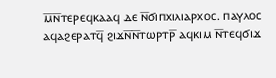ⲙ̅ⲛ̅ⲧⲉⲣⲉϥⲕⲁⲁϥ ⲇⲉ ⲛ̅ϭⲓⲡⲭⲓⲗⲓⲁⲣⲭⲟⲥ. ⲡⲁⲩⲗⲟⲥ ⲁϥⲁϩⲉⲣⲁⲧϥ̅ ϩⲓϫⲛ̅ⲛ̅ⲧⲱⲣⲧⲣ̅ ⲁϥⲕⲓⲙ ⲛ̅ⲧⲉϥϭⲓϫ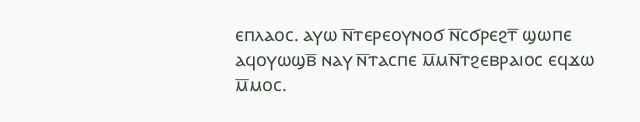ⲉⲡⲗⲁⲟⲥ. ⲁⲩⲱ ⲛ̅ⲧⲉⲣⲉⲟⲩⲛⲟϭ ⲛ̅ⲥϭⲣⲉϩⲧ̅ ϣⲱⲡⲉ ⲁϥⲟⲩⲱϣⲃ̅ ⲛⲁⲩ ⲛ̅ⲧⲁⲥⲡⲉ ⲙ̅ⲙⲛ̅ⲧϩⲉⲃⲣⲁⲓⲟⲥ ⲉϥϫⲱ ⲙ̅ⲙⲟⲥ.